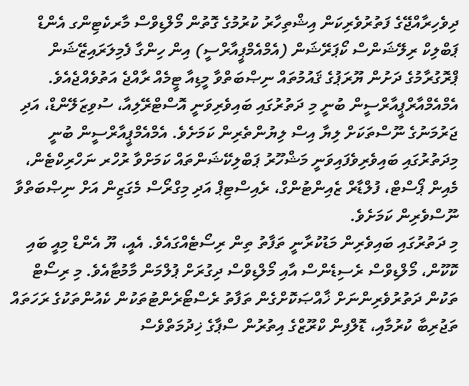ދިވެހިރާއްޖޭގެ ފަތުރުވެރިކަން އިޝްތިހާރު ކުރުމުގެ ގޮތުން މޯލްޑިވްސް މާރކެޓިންގ އެންޑް ޕަބްލިކް ރިލޭޝަންސް ކޯޕަރޭޝަން (އެމްއެމްޕީއާރްސީ) އިން ހިންގާ ފެމިލަރައިޒޭޝަން ޕްރޮގުރާމުގެ ދަށުން ޔޫރަޕުގެ ޤައުމުތައް ނިޞްބަތްވާ މީޑިއާ ޓީމެއް ރާއްޖެ އަތުވެއްޖެއެވެ.
އެމްއެމްއާރްޕީއާރްސީން ބުނީ މި ދަތުރުގައި ބައިވެރިވަނީ އޮސްޓްރޭލިއާ، ސުވިޒަލޭންޑް، އަދި ޖަރުމަނުގެ ނޫސްތަކަށް ލިޔާ އިސް ލިޔުންތެރިން ކަމަށެވެ. އެމްއެމްޕީއާރްސީން ބުނީ މިދަތުރުގައި ބައިވެރިވެފައިވަނީ މަޝްހޫރު ޕަބްލިކޭޝަންތައް ކަމަށްވާ ރުހްރ ނަހްރިކްޓެން، މެއިން ޕޯސްޓް، ފުލްޑާރް ޒެއިންޓުންގް، ރެއިސްޓިޕް އަދި މިގްރޯސް މެގަޒިން އަށް ނިޞްބަތްވާ ނޫސްވެރިން ކަމަށެވެ.
މި ދަތުރުގައި ބައިވެރިން މަޑުކުރާނީ ތަފާތު ތިން ރިސޯޓެއްގައެވެ. އެއީ، ޔޫ އެންޑް މިއީ ބައި ކޮކޫން، މޯލްޑިވްސް ރެސިޑެންސް އާއި މޯލްޑިވްސް ދިގުރަށް ޕުލްމަން މާމުޓާއެވެ. މި ރިސޯޓް ތަކުން ދަތުރުވެރިންނަށް ޚާއްޞަކޮށްގެން ތަފާތު ރެސްޓޯރެންޓުތަކުން ކެއުންތަކުގެ ރަހަތައް ތަޖުރިބާ ކުރުމާއި، ޑޮލްފިން ކްރޫޒްގެ އިތުރުން ސްޕާގެ ޚިދުމަތްވެސް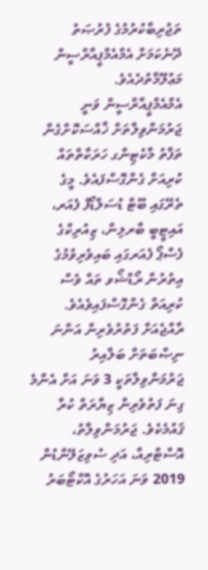ތަޖުރިބާކުރުމުގެ ފުރުޞަތު ދޭނެކަމަށް އެމްއެމްޕީއާރްސީން މަޢުލޫމާތުދެއެވެ.
އެމްއެމްޕީއާރްސީން ވަނީ ޖަރުމަންވިލާތަށް ޚާއްސަކޮށްގެން ތަފާތު މާކެޓިންގ ހަރަކާތްތައް ކުރިއަށް ގެންގޮސްފައެވެ. މީގެ ތެރޭގައި ބޫޓް ޑުސަލްޑޯފް ފެއަރ، އައިޓީބީ ބާރލިން، ޒިއުރިކްގެ ފެސްޕޯ ފެއަރގައި ބައިވެރިވުމުގެ އިތުރުން ރޯޑްޝޯވ ތައް ވެސް ކުރިއަތް ގެންގޮސްފައިވެއެވެ.
ރާއްޖެއަށް ފަތުރުވެރިން އަންނަ ނިޞްބަތަށް ބަލާއިރު ޖަރުމަންވިލާތަކީ 3 ވަނަ އަށް އެންމެ ގިނަ ފަތުވެރިން ޒިޔާރަތް ކުރާ ޤައުމެކެވެ. ޖަރުމަންވިލާތު، އޮސްޓްރިއާ، އަދި ސުވިޒަލޭންޑުން 2019 ވަނަ އަހަރުގެ އޮކްޓޯބަރު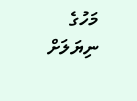މަހުގެ ނިޔަލަށް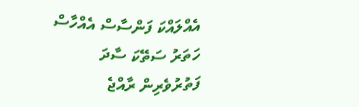އެއްލައްކަ ފަންސާސް އެއްހާސް ހަތަރު ސަތޭކަ ސާދަ ފަތުރުވެރިން ރާއްޖެ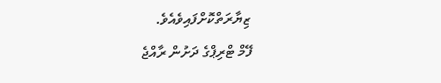ޒިޔާރަތްކޮށްފައިވެއެވެ.
ފޭމް ޓްރިޕްގެ ދަށުން ރާއްޖެ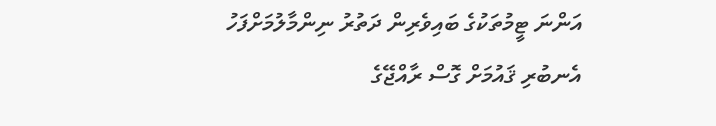އަންނަ ޓީމުތަކުގެ ބައިވެރިން ދަތުރު ނިންމާލުމަށްފަހު އެނބުރި ޤައުމަށް ގޮސް ރާއްޖޭގެ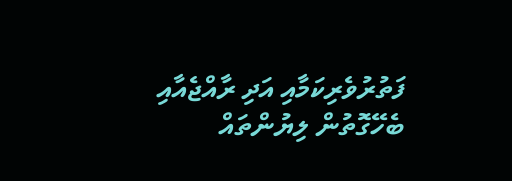ފަތުރުވެރިކަމާއި އަދި ރާއްޖެއާއި ބެހޭގޮތުން ލިޔުންތައް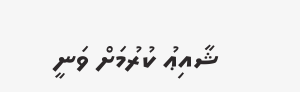ޝާއިޢު ކުރުމަށް ވަނީ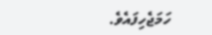ހަމަޖެހިފައެވެ.